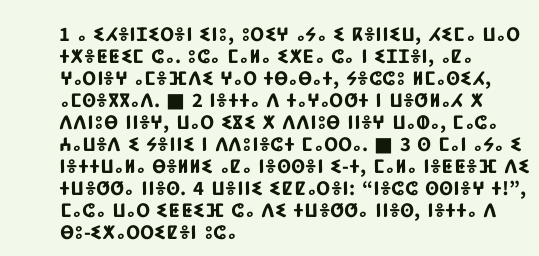1 ⴰ ⵉⵃⴻⵏⵊⵉⵔⴻⵏ ⵉⵏⵓ, ⵓⵔⵉⵖ ⴰⵢⴰ ⵉ ⴽⴻⵏⵏⵉⵡ, ⵃⵉⵎⴰ ⵡⴰⵔ ⵜⵅⴻⵟⵟⵉⵎ ⵛⴰ. ⵓⵛⴰ ⵎⴰⵍⴰ ⵉⵅⴹⴰ ⵛⴰ ⵏ ⵉⵊⵊⴻⵏ, ⴰⵇⴰ ⵖⴰⵔⵏⴻⵖ ⴰⵎⴻⴼⴷⵉ ⵖⴰⵔ ⵜⴱⴰⴱⴰⵜ, ⵢⴻⵛⵛⵓ ⵍⵎⴰⵙⵉⵃ, ⴰⵎⵙⴻⴳⴳⴰⴷ. ■ 2 ⵏⴻⵜⵜⴰ ⴷ ⵜⴰⵖⴰⵔⵚⵜ ⵏ ⵡⴻⵚⵍⴰⵃ ⵅ ⴷⴷⵏⵓⴱ ⵏⵏⴻⵖ, ⵡⴰⵔ ⵉⴵⵉ ⵅ ⴷⴷⵏⵓⴱ ⵏⵏⴻⵖ ⵡⴰⵀⴰ, ⵎⴰⵛⴰ ⵄⴰⵡⴻⴷ ⵉ ⵢⴻⵏⵏⵉ ⵏ ⴷⴷⵓⵏⴻⵛⵜ ⵎⴰⵔⵔⴰ. ■ 3 ⵙ ⵎⴰⵏ ⴰⵢⴰ ⵉ ⵏⴻⵜⵜⵡⴰⵍⴰ ⴱⴻⵍⵍⵉ ⴰⵇⴰ ⵏⴻⵙⵙⴻⵏ ⵉ-ⵜ, ⵎⴰⵍⴰ ⵏⴻⵟⵟⴻⴼ ⴷⵉ ⵜⵡⴻⵚⵚⴰ ⵏⵏⴻⵙ. 4 ⵡⴻⵏⵏⵉ ⵉⵇⵇⴰⵔⴻⵏ: “ⵏⴻⵛⵛ ⵙⵙⵏⴻⵖ ⵜ!”, ⵎⴰⵛⴰ ⵡⴰⵔ ⵉⵟⵟⵉⴼ ⵛⴰ ⴷⵉ ⵜⵡⴻⵚⵚⴰ ⵏⵏⴻⵙ, ⵏⴻⵜⵜⴰ ⴷ ⴱⵓ-ⵉⵅⴰⵔⵔⵉⵇⴻⵏ ⵓⵛⴰ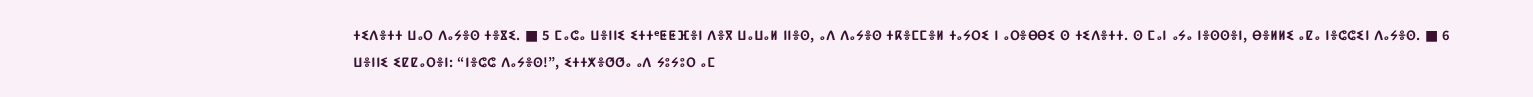ⵜⵉⴷⴻⵜⵜ ⵡⴰⵔ ⴷⴰⵢⴻⵙ ⵜⴻⴵⵉ. ■ 5 ⵎⴰⵛⴰ ⵡⴻⵏⵏⵉ ⵉⵜⵜᵉⵟⵟⴼⴻⵏ ⴷⴻⴳ ⵡⴰⵡⴰⵍ ⵏⵏⴻⵙ, ⴰⴷ ⴷⴰⵢⴻⵙ ⵜⴽⴻⵎⵎⴻⵍ ⵜⴰⵢⵔⵉ ⵏ ⴰⵔⴻⴱⴱⵉ ⵙ ⵜⵉⴷⴻⵜⵜ. ⵙ ⵎⴰⵏ ⴰⵢⴰ ⵏⴻⵙⵙⴻⵏ, ⴱⴻⵍⵍⵉ ⴰⵇⴰ ⵏⴻⵛⵛⵉⵏ ⴷⴰⵢⴻⵙ. ■ 6 ⵡⴻⵏⵏⵉ ⵉⵇⵇⴰⵔⴻⵏ: “ⵏⴻⵛⵛ ⴷⴰⵢⴻⵙ!”, ⵉⵜⵜⵅⴻⵚⵚⴰ ⴰⴷ ⵢⵓⵢⵓⵔ ⴰⵎ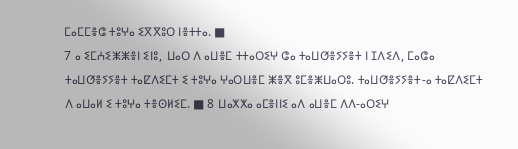ⵎⴰⵎⵎⴻⵛ ⵜⵓⵖⴰ ⵉⴳⴳⵓⵔ ⵏⴻⵜⵜⴰ. ■
7 ⴰ ⵉⵎⵄⵉⵥⵥⴻⵏ ⵉⵏⵓ, ⵡⴰⵔ ⴷ ⴰⵡⴻⵎ ⵜⵜⴰⵔⵉⵖ ⵛⴰ ⵜⴰⵡⵚⴻⵢⵢⴻⵜ ⵏ ⵊⴷⵉⴷ, ⵎⴰⵛⴰ ⵜⴰⵡⵚⴻⵢⵢⴻⵜ ⵜⴰⵇⴷⵉⵎⵜ ⵉ ⵜⵓⵖⴰ ⵖⴰⵔⵡⴻⵎ ⵥⴻⴳ ⵓⵎⴻⵥⵡⴰⵔⵓ. ⵜⴰⵡⵚⴻⵢⵢⴻⵜ-ⴰ ⵜⴰⵇⴷⵉⵎⵜ ⴷ ⴰⵡⴰⵍ ⵉ ⵜⵓⵖⴰ ⵜⴻⵙⵍⵉⵎ. ■ 8 ⵡⴰⵅⵅⴰ ⴰⵎⴻⵏⵏⵉ ⴰⴷ ⴰⵡⴻⵎ ⴷⴷ-ⴰⵔⵉⵖ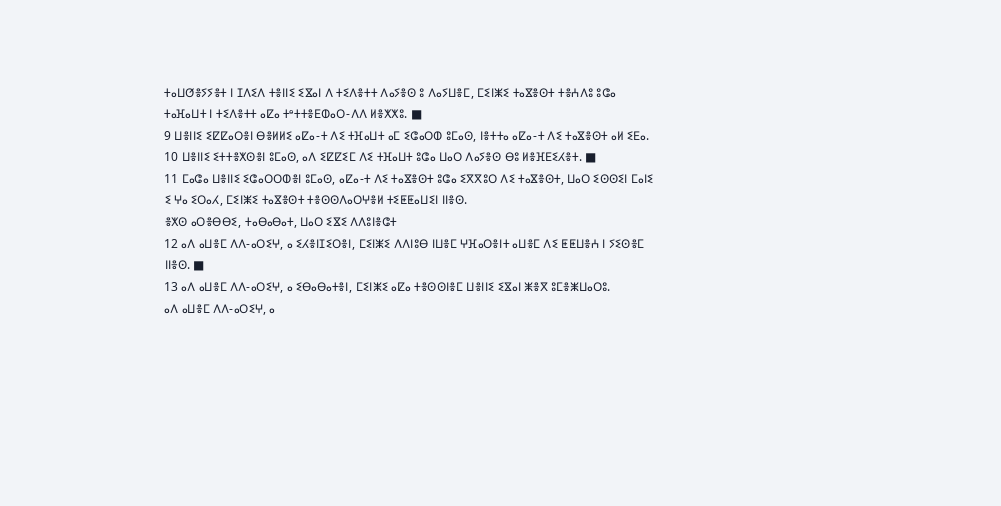ⵜⴰⵡⵚⴻⵢⵢⴻⵜ ⵏ ⵊⴷⵉⴷ ⵜⴻⵏⵏⵉ ⵉⴵⴰⵏ ⴷ ⵜⵉⴷⴻⵜⵜ ⴷⴰⵢⴻⵙ ⵓ ⴷⴰⵢⵡⴻⵎ, ⵎⵉⵏⵥⵉ ⵜⴰⴵⴻⵙⵜ ⵜⴻⵄⴷⵓ ⵓⵛⴰ ⵜⴰⴼⴰⵡⵜ ⵏ ⵜⵉⴷⴻⵜⵜ ⴰⵇⴰ ⵜᵉⵜⵜⴻⴹⵀⴰⵔ-ⴷⴷ ⵍⴻⵅⵅⵓ. ■
9 ⵡⴻⵏⵏⵉ ⵉⵇⵇⴰⵔⴻⵏ ⴱⴻⵍⵍⵉ ⴰⵇⴰ-ⵜ ⴷⵉ ⵜⴼⴰⵡⵜ ⴰⵎ ⵉⵛⴰⵔⵀ ⵓⵎⴰⵙ, ⵏⴻⵜⵜⴰ ⴰⵇⴰ-ⵜ ⴷⵉ ⵜⴰⴵⴻⵙⵜ ⴰⵍ ⵉⴹⴰ.
10 ⵡⴻⵏⵏⵉ ⵉⵜⵜⴻⵅⵙⴻⵏ ⵓⵎⴰⵙ, ⴰⴷ ⵉⵇⵇⵉⵎ ⴷⵉ ⵜⴼⴰⵡⵜ ⵓⵛⴰ ⵡⴰⵔ ⴷⴰⵢⴻⵙ ⴱⵓ ⵍⴻⴼⴹⵉⵃⴻⵜ. ■
11 ⵎⴰⵛⴰ ⵡⴻⵏⵏⵉ ⵉⵛⴰⵔⵔⵀⴻⵏ ⵓⵎⴰⵙ, ⴰⵇⴰ-ⵜ ⴷⵉ ⵜⴰⴵⴻⵙⵜ ⵓⵛⴰ ⵉⴳⴳⵓⵔ ⴷⵉ ⵜⴰⴵⴻⵙⵜ, ⵡⴰⵔ ⵉⵙⵙⵉⵏ ⵎⴰⵏⵉ ⵉ ⵖⴰ ⵉⵔⴰⵃ, ⵎⵉⵏⵥⵉ ⵜⴰⴵⴻⵙⵜ ⵜⴻⵙⵙⴷⴰⵔⵖⴻⵍ ⵜⵉⵟⵟⴰⵡⵉⵏ ⵏⵏⴻⵙ.
ⴻⵅⵙ ⴰⵔⴻⴱⴱⵉ, ⵜⴰⴱⴰⴱⴰⵜ, ⵡⴰⵔ ⵉⴵⵉ ⴷⴷⵓⵏⴻⵛⵜ
12 ⴰⴷ ⴰⵡⴻⵎ ⴷⴷ-ⴰⵔⵉⵖ, ⴰ ⵉⵃⴻⵏⵊⵉⵔⴻⵏ, ⵎⵉⵏⵥⵉ ⴷⴷⵏⵓⴱ ⵏⵡⴻⵎ ⵖⴼⴰⵔⴻⵏⵜ ⴰⵡⴻⵎ ⴷⵉ ⵟⵟⵡⴻⵄ ⵏ ⵢⵉⵙⴻⵎ ⵏⵏⴻⵙ. ■
13 ⴰⴷ ⴰⵡⴻⵎ ⴷⴷ-ⴰⵔⵉⵖ, ⴰ ⵉⴱⴰⴱⴰⵜⴻⵏ, ⵎⵉⵏⵥⵉ ⴰⵇⴰ ⵜⴻⵙⵙⵏⴻⵎ ⵡⴻⵏⵏⵉ ⵉⴵⴰⵏ ⵥⴻⴳ ⵓⵎⴻⵥⵡⴰⵔⵓ.
ⴰⴷ ⴰⵡⴻⵎ ⴷⴷ-ⴰⵔⵉⵖ, ⴰ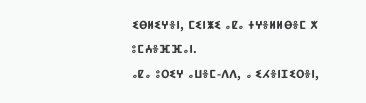ⵉⴱⵍⵉⵖⴻⵏ, ⵎⵉⵏⵥⵉ ⴰⵇⴰ ⵜⵖⴻⵍⵍⴱⴻⵎ ⵅ ⵓⵎⵄⴻⴼⴼⴰⵏ.
ⴰⵇⴰ ⵓⵔⵉⵖ ⴰⵡⴻⵎ-ⴷⴷ, ⴰ ⵉⵃⴻⵏⵊⵉⵔⴻⵏ,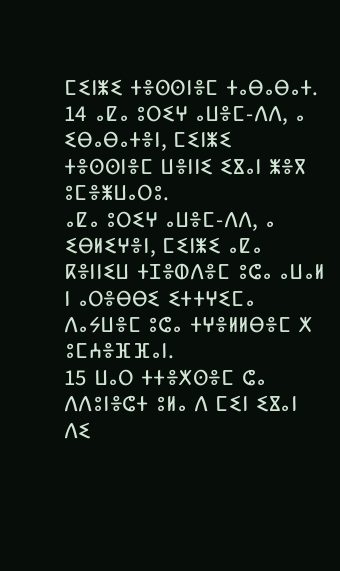ⵎⵉⵏⵥⵉ ⵜⴻⵙⵙⵏⴻⵎ ⵜⴰⴱⴰⴱⴰⵜ.
14 ⴰⵇⴰ ⵓⵔⵉⵖ ⴰⵡⴻⵎ-ⴷⴷ, ⴰ ⵉⴱⴰⴱⴰⵜⴻⵏ, ⵎⵉⵏⵥⵉ ⵜⴻⵙⵙⵏⴻⵎ ⵡⴻⵏⵏⵉ ⵉⴵⴰⵏ ⵥⴻⴳ ⵓⵎⴻⵥⵡⴰⵔⵓ.
ⴰⵇⴰ ⵓⵔⵉⵖ ⴰⵡⴻⵎ-ⴷⴷ, ⴰ ⵉⴱⵍⵉⵖⴻⵏ, ⵎⵉⵏⵥⵉ ⴰⵇⴰ ⴽⴻⵏⵏⵉⵡ ⵜⵊⴻⵀⴷⴻⵎ ⵓⵛⴰ ⴰⵡⴰⵍ ⵏ ⴰⵔⴻⴱⴱⵉ ⵉⵜⵜⵖⵉⵎⴰ ⴷⴰⵢⵡⴻⵎ ⵓⵛⴰ ⵜⵖⴻⵍⵍⴱⴻⵎ ⵅ ⵓⵎⵄⴻⴼⴼⴰⵏ.
15 ⵡⴰⵔ ⵜⵜⴻⵅⵙⴻⵎ ⵛⴰ ⴷⴷⵓⵏⴻⵛⵜ ⵓⵍⴰ ⴷ ⵎⵉⵏ ⵉⴵⴰⵏ ⴷⵉ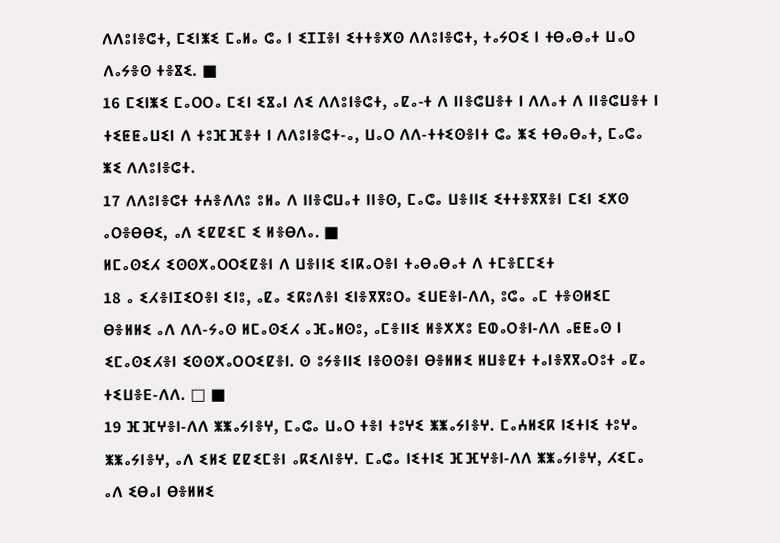ⴷⴷⵓⵏⴻⵛⵜ, ⵎⵉⵏⵥⵉ ⵎⴰⵍⴰ ⵛⴰ ⵏ ⵉⵊⵊⴻⵏ ⵉⵜⵜⴻⵅⵙ ⴷⴷⵓⵏⴻⵛⵜ, ⵜⴰⵢⵔⵉ ⵏ ⵜⴱⴰⴱⴰⵜ ⵡⴰⵔ ⴷⴰⵢⴻⵙ ⵜⴻⴵⵉ. ■
16 ⵎⵉⵏⵥⵉ ⵎⴰⵔⵔⴰ ⵎⵉⵏ ⵉⴵⴰⵏ ⴷⵉ ⴷⴷⵓⵏⴻⵛⵜ, ⴰⵇⴰ-ⵜ ⴷ ⵏⵏⴻⵛⵡⴻⵜ ⵏ ⴷⴷⴰⵜ ⴷ ⵏⵏⴻⵛⵡⴻⵜ ⵏ ⵜⵉⵟⵟⴰⵡⵉⵏ ⴷ ⵜⵓⴼⴼⴻⵜ ⵏ ⴷⴷⵓⵏⴻⵛⵜ-ⴰ, ⵡⴰⵔ ⴷⴷ-ⵜⵜⵉⵙⴻⵏⵜ ⵛⴰ ⵥⵉ ⵜⴱⴰⴱⴰⵜ, ⵎⴰⵛⴰ ⵥⵉ ⴷⴷⵓⵏⴻⵛⵜ.
17 ⴷⴷⵓⵏⴻⵛⵜ ⵜⵄⴻⴷⴷⵓ ⵓⵍⴰ ⴷ ⵏⵏⴻⵛⵡⴰⵜ ⵏⵏⴻⵙ, ⵎⴰⵛⴰ ⵡⴻⵏⵏⵉ ⵉⵜⵜⴻⴳⴳⴻⵏ ⵎⵉⵏ ⵉⵅⵙ ⴰⵔⴻⴱⴱⵉ, ⴰⴷ ⵉⵇⵇⵉⵎ ⵉ ⵍⴻⴱⴷⴰ. ■
ⵍⵎⴰⵙⵉⵃ ⵉⵙⵙⵅⴰⵔⵔⵉⵇⴻⵏ ⴷ ⵡⴻⵏⵏⵉ ⵉⵏⴽⴰⵔⴻⵏ ⵜⴰⴱⴰⴱⴰⵜ ⴷ ⵜⵎⴻⵎⵎⵉⵜ
18 ⴰ ⵉⵃⴻⵏⵊⵉⵔⴻⵏ ⵉⵏⵓ, ⴰⵇⴰ ⵉⴽⵓⴷⴻⵏ ⵉⵏⴻⴳⴳⵓⵔⴰ ⵉⵡⴹⴻⵏ-ⴷⴷ, ⵓⵛⴰ ⴰⵎ ⵜⴻⵙⵍⵉⵎ ⴱⴻⵍⵍⵉ ⴰⴷ ⴷⴷ-ⵢⴰⵙ ⵍⵎⴰⵙⵉⵃ ⴰⴼⴰⵍⵙⵓ, ⴰⵎⴻⵏⵏⵉ ⵍⴻⵅⵅⵓ ⴹⵀⴰⵔⴻⵏ-ⴷⴷ ⴰⵟⵟⴰⵙ ⵏ ⵉⵎⴰⵙⵉⵃⴻⵏ ⵉⵙⵙⵅⴰⵔⵔⵉⵇⴻⵏ. ⵙ ⵓⵢⴻⵏⵏⵉ ⵏⴻⵙⵙⴻⵏ ⴱⴻⵍⵍⵉ ⵍⵡⴻⵇⵜ ⵜⴰⵏⴻⴳⴳⴰⵔⵓⵜ ⴰⵇⴰ ⵜⵉⵡⴻⴹ-ⴷⴷ. □ ■
19 ⴼⴼⵖⴻⵏ-ⴷⴷ ⵥⵥⴰⵢⵏⴻⵖ, ⵎⴰⵛⴰ ⵡⴰⵔ ⵜⴻⵏ ⵜⵓⵖⵉ ⵥⵥⴰⵢⵏⴻⵖ. ⵎⴰⵄⵍⵉⴽ ⵏⵉⵜⵏⵉ ⵜⵓⵖⴰ ⵥⵥⴰⵢⵏⴻⵖ, ⴰⴷ ⵉⵍⵉ ⵇⵇⵉⵎⴻⵏ ⴰⴽⵉⴷⵏⴻⵖ. ⵎⴰⵛⴰ ⵏⵉⵜⵏⵉ ⴼⴼⵖⴻⵏ-ⴷⴷ ⵥⵥⴰⵢⵏⴻⵖ, ⵃⵉⵎⴰ ⴰⴷ ⵉⴱⴰⵏ ⴱⴻⵍⵍⵉ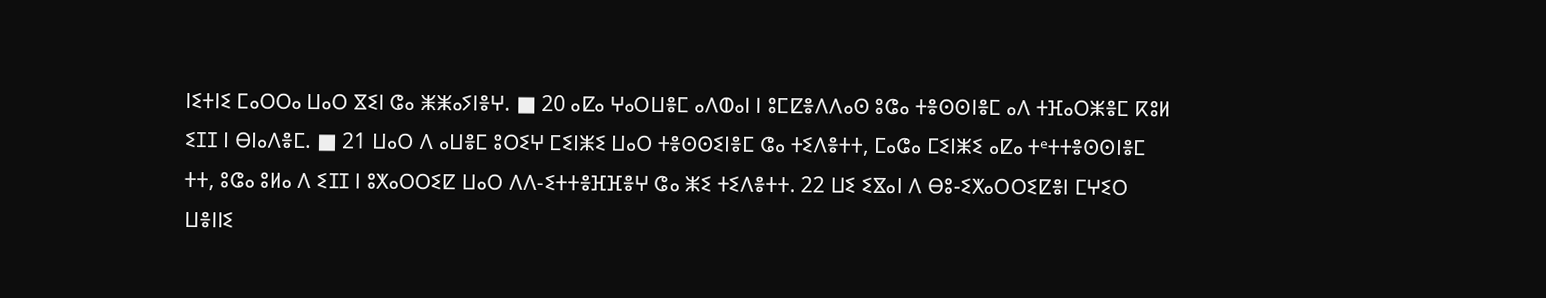ⵏⵉⵜⵏⵉ ⵎⴰⵔⵔⴰ ⵡⴰⵔ ⴵⵉⵏ ⵛⴰ ⵥⵥⴰⵢⵏⴻⵖ. ■ 20 ⴰⵇⴰ ⵖⴰⵔⵡⴻⵎ ⴰⴷⵀⴰⵏ ⵏ ⵓⵎⵇⴻⴷⴷⴰⵙ ⵓⵛⴰ ⵜⴻⵙⵙⵏⴻⵎ ⴰⴷ ⵜⴼⴰⵔⵥⴻⵎ ⴽⵓⵍ ⵉⵊⵊ ⵏ ⴱⵏⴰⴷⴻⵎ. ■ 21 ⵡⴰⵔ ⴷ ⴰⵡⴻⵎ ⵓⵔⵉⵖ ⵎⵉⵏⵥⵉ ⵡⴰⵔ ⵜⴻⵙⵙⵉⵏⴻⵎ ⵛⴰ ⵜⵉⴷⴻⵜⵜ, ⵎⴰⵛⴰ ⵎⵉⵏⵥⵉ ⴰⵇⴰ ⵜᵉⵜⵜⴻⵙⵙⵏⴻⵎ ⵜⵜ, ⵓⵛⴰ ⵓⵍⴰ ⴷ ⵉⵊⵊ ⵏ ⵓⵅⴰⵔⵔⵉⵇ ⵡⴰⵔ ⴷⴷ-ⵉⵜⵜⴻⴼⴼⴻⵖ ⵛⴰ ⵥⵉ ⵜⵉⴷⴻⵜⵜ. 22 ⵡⵉ ⵉⴵⴰⵏ ⴷ ⴱⵓ-ⵉⵅⴰⵔⵔⵉⵇⴻⵏ ⵎⵖⵉⵔ ⵡⴻⵏⵏⵉ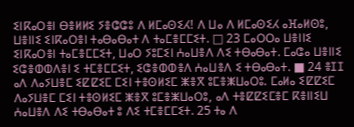ⵉⵏⴽⴰⵔⴻⵏ ⴱⴻⵍⵍⵉ ⵢⴻⵛⵛⵓ ⴷ ⵍⵎⴰⵙⵉⵃ! ⴷ ⵡⴰ ⴷ ⵍⵎⴰⵙⵉⵃ ⴰⴼⴰⵍⵙⵓ, ⵡⴻⵏⵏⵉ ⵉⵏⴽⴰⵔⴻⵏ ⵜⴰⴱⴰⴱⴰⵜ ⴷ ⵜⴰⵎⴻⵎⵎⵉⵜ. □ 23 ⵎⴰⵔⵔⴰ ⵡⴻⵏⵏⵉ ⵉⵏⴽⴰⵔⴻⵏ ⵜⴰⵎⴻⵎⵎⵉⵜ, ⵡⴰⵔ ⵢⵓⵎⵉⵏ ⵄⴰⵡⴻⴷ ⴷⵉ ⵜⴱⴰⴱⴰⵜ. ⵎⴰⵛⴰ ⵡⴻⵏⵏⵉ ⵉⵛⴻⵀⵀⴷⴻⵏ ⵉ ⵜⵎⴻⵎⵎⵉⵜ, ⵉⵛⴻⵀⵀⴻⴷ ⵄⴰⵡⴻⴷ ⵉ ⵜⴱⴰⴱⴰⵜ. ■ 24 ⴻⵊⵊ ⴰⴷ ⴷⴰⵢⵡⴻⵎ ⵉⵇⵇⵉⵎ ⵎⵉⵏ ⵜⴻⵙⵍⵉⵎ ⵥⴻⴳ ⵓⵎⴻⵥⵡⴰⵔⵓ. ⵎⴰⵍⴰ ⵉⵇⵇⵉⵎ ⴷⴰⵢⵡⴻⵎ ⵎⵉⵏ ⵜⴻⵙⵍⵉⵎ ⵥⴻⴳ ⵓⵎⴻⵥⵡⴰⵔⵓ, ⴰⴷ ⵜⴻⵇⵇⵉⵎⴻⵎ ⴽⴻⵏⵏⵉⵡ ⵄⴰⵡⴻⴷ ⴷⵉ ⵜⴱⴰⴱⴰⵜ ⵓ ⴷⵉ ⵜⵎⴻⵎⵎⵉⵜ. 25 ⵜⴰ ⴷ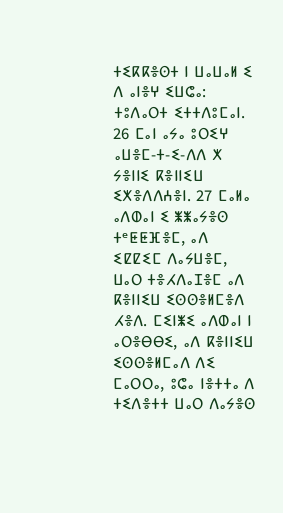ⵜⵉⴽⴽⴻⵙⵜ ⵏ ⵡⴰⵡⴰⵍ ⵉ ⴷ ⴰⵏⴻⵖ ⵉⵡⵛⴰ: ⵜⵓⴷⴰⵔⵜ ⵉⵜⵜⴷⵓⵎⴰⵏ.
26 ⵎⴰⵏ ⴰⵢⴰ ⵓⵔⵉⵖ ⴰⵡⴻⵎ-ⵜ-ⵉ-ⴷⴷ ⵅ ⵢⴻⵏⵏⵉ ⴽⴻⵏⵏⵉⵡ ⵉⵅⴻⴷⴷⵄⴻⵏ. 27 ⵎⴰⵍⴰ ⴰⴷⵀⴰⵏ ⵉ ⵥⵥⴰⵢⴻⵙ ⵜᵉⵟⵟⴼⴻⵎ, ⴰⴷ ⵉⵇⵇⵉⵎ ⴷⴰⵢⵡⴻⵎ, ⵡⴰⵔ ⵜⴻⵃⴷⴰⵊⴻⵎ ⴰⴷ ⴽⴻⵏⵏⵉⵡ ⵉⵙⵙⴻⵍⵎⴻⴷ ⵃⴻⴷ. ⵎⵉⵏⵥⵉ ⴰⴷⵀⴰⵏ ⵏ ⴰⵔⴻⴱⴱⵉ, ⴰⴷ ⴽⴻⵏⵏⵉⵡ ⵉⵙⵙⴻⵍⵎⴰⴷ ⴷⵉ ⵎⴰⵔⵔⴰ, ⵓⵛⴰ ⵏⴻⵜⵜⴰ ⴷ ⵜⵉⴷⴻⵜⵜ ⵡⴰⵔ ⴷⴰⵢⴻⵙ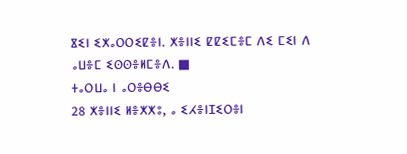ⴵⵉⵏ ⵉⵅⴰⵔⵔⵉⵇⴻⵏ. ⵅⴻⵏⵏⵉ ⵇⵇⵉⵎⴻⵎ ⴷⵉ ⵎⵉⵏ ⴷ ⴰⵡⴻⵎ ⵉⵙⵙⴻⵍⵎⴻⴷ. ■
ⵜⴰⵔⵡⴰ ⵏ ⴰⵔⴻⴱⴱⵉ
28 ⵅⴻⵏⵏⵉ ⵍⴻⵅⵅⵓ, ⴰ ⵉⵃⴻⵏⵊⵉⵔⴻⵏ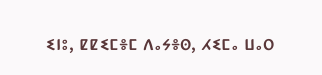ⵉⵏⵓ, ⵇⵇⵉⵎⴻⵎ ⴷⴰⵢⴻⵙ, ⵃⵉⵎⴰ ⵡⴰⵔ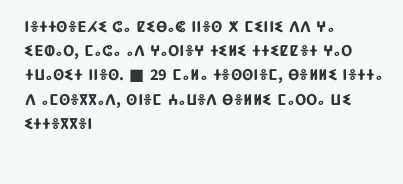ⵏⴻⵜⵜⵙⴻⴹⵃⵉ ⵛⴰ ⵇⵉⴱⴰⵞ ⵏⵏⴻⵙ ⵅ ⵎⵉⵏⵏⵉ ⴷⴷ ⵖⴰ ⵉⴹⵀⴰⵔ, ⵎⴰⵛⴰ ⴰⴷ ⵖⴰⵔⵏⴻⵖ ⵜⵉⵍⵉ ⵜⵜⵉⵇⵇⴻⵜ ⵖⴰⵔ ⵜⵡⴰⵙⵉⵜ ⵏⵏⴻⵙ. ■ 29 ⵎⴰⵍⴰ ⵜⴻⵙⵙⵏⴻⵎ, ⴱⴻⵍⵍⵉ ⵏⴻⵜⵜⴰ ⴷ ⴰⵎⵙⴻⴳⴳⴰⴷ, ⵙⵏⴻⵎ ⵄⴰⵡⴻⴷ ⴱⴻⵍⵍⵉ ⵎⴰⵔⵔⴰ ⵡⵉ ⵉⵜⵜⴻⴳⴳⴻⵏ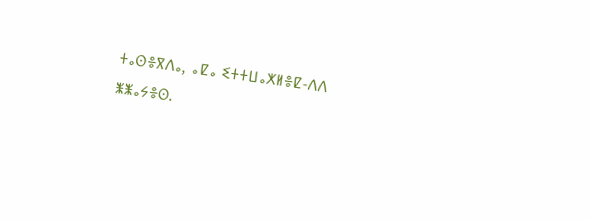ⵜⴰⵙⴻⴳⴷⴰ, ⴰⵇⴰ ⵉⵜⵜⵡⴰⵅⵍⴻⵇ-ⴷⴷ ⵥⵥⴰⵢⴻⵙ.